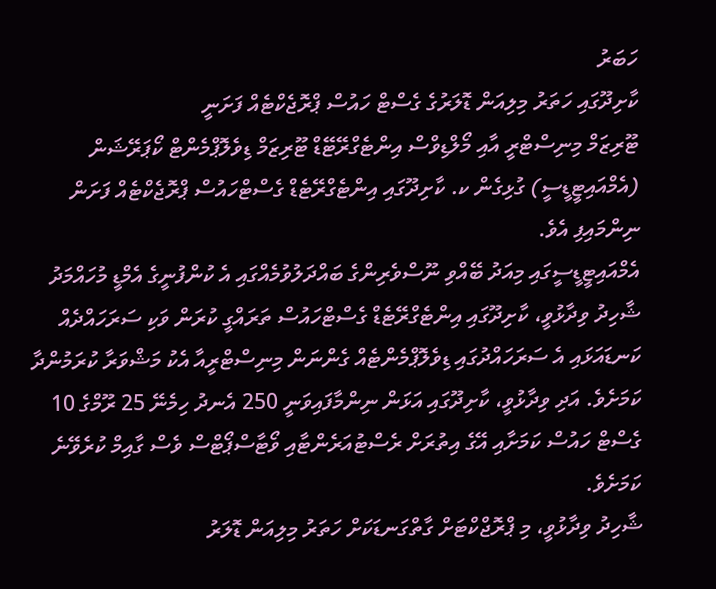ހަބަރު
ކާށިދޫގައި ހަތަރު މިލިއަން ޑޮލަރުގެ ގެސްޓް ހައުސް ޕްރޮޖެކްޓެއް ފަށަނީ
ޓޫރިޒަމް މިނިސްޓްރީ އާއި މޯލްޑިވްސް އިންޓެގްރޭޓޭޑް ޓޫރިޒަމް ޑިވެލޮޕްމެންޓް ކޯޕަރޭޝަން (އެމްއައިޓީޑީސީ) ގުޅިގެން ކ. ކާށިދޫގައި އިންޓެގްރޭޓެޑް ގެސްޓްހައުސް ޕްރޮޖެކްޓެއް ފަށަން ނިންމައިފި އެވެ.
އެމްއައިޓީޑީސީގައި މިއަދު ބޭއްވި ނޫސްވެރިންގެ ބައްދަލުވުމެއްގައި އެ ކުންފުނީގެ އެމްޑީ މުހައްމަދު ޝާހިދު ވިދާޅުވީ، ކާށިދޫގައި އިންޓެގްރޭޓެޑް ގެސްޓްހައުސް ތަރައްގީ ކުރަން ވަކި ސަރަހައްދެއް ކަނޑައަޅައި އެ ސަރަހައްދުގައި ޑިވެލޮޕްމެންޓެއް ގެންނަން މިނިސްޓްރީއާ އެކު މަޝްވަރާ ކުރަމުންދާ ކަމަށެވެ. އަދި ވިދާޅުވީ، ކާށިދޫގައި އަޅަން ނިންމާފައިވަނީ 250 އެނދު ހިމެނޭ 25 ރޫމްގެ 10 ގެސްޓް ހައުސް ކަމަށާއި އޭގެ އިތުރަށް ރެސްޓުއަރެންޓާއި ވޯޓާސްޕޯޓްސް ވެސް ގާއިމް ކުރެވޭނެ ކަމަށެވެ.
ޝާހިދު ވިދާޅުވީ، މި ޕްރޮޖްކްޓަށް ގާތްގަނޑަކަށް ހަތަރު މިލިއަން ޑޮލަރު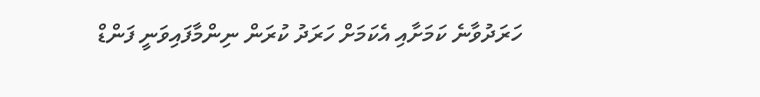ހަރަދުވާނެ ކަމަށާއި އެކަމަށް ހަރަދު ކުރަން ނިންމާފައިވަނީ ފަންޑް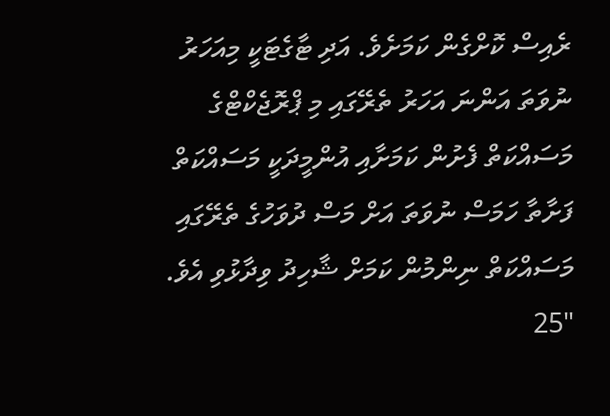ރެއިސް ކޮށްގެން ކަމަށެވެ. އަދި ޓާގެޓަކީ މިއަހަރު ނުވަތަ އަންނަ އަހަރު ތެރޭގައި މި ޕްރޮޖެކްޓްގެ މަސައްކަތް ފެށުން ކަމަށާއި އުންމީދަކީ މަސައްކަތް ފަށާތާ ހަމަސް ނުވަތަ އަށް މަސް ދުވަހުގެ ތެރޭގައި މަސައްކަތް ނިންމުން ކަމަށް ޝާހިދު ވިދާޅުވި އެވެ.
"25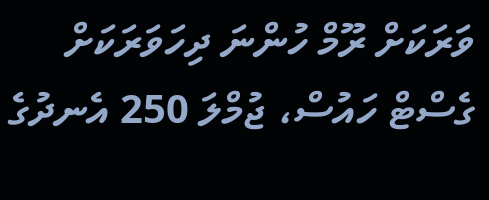ވަރަކަށް ރޫމް ހުންނަ ދިހަވަރަކަށް ގެސްޓް ހައުސް، ޖުމްލަ 250 އެނދުގެ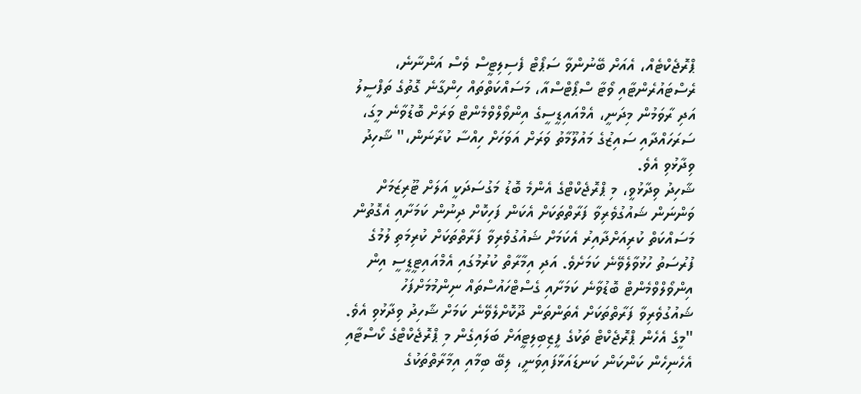ޕްރޮޖެކްޓެއް، އެއަށް ބޭނުންވާ ސަޕޯޓް ފެސިލިޓީސް ވެސް އަންނާނެ، ރެސްޓައުރެންޓާއި ވޯޓާ ސްޕޯޓްސްއާ، މަސައްކަތްތައް ހިންގާނެ ގޮތުގެ ތަފްސީލު އަދި ރާވަމުން މިދަނީ، އެމްއައިޑީސީގެ އިންވޯލްވްމެންޓް ވަރަށް ބޮޑުވާނެ މީގަ، ސަރަހައްދާއި ސައިޒުގެ މައުލޫމާތު ވަރަށް އަވަހަށް ހިއްސާ ކުރާނަން،" ޝާހިދު ވިދާޅުވި އެވެ.
ޝާހިދު ވިދާޅުވީ، މި ޕްރޮޖެކްޓްގެ އެންމެ ބޮޑު މަގުސަދަކީ އަލަށް ޓޫރިޒަމަށް ވަންނަން ޝައުގުވެރިވާ ފަރާތްތަކަށް އެކަން ފަހިކޮށް ދިނުން ކަމަށާއި އެގޮތުން މަސައްކަތް ކުރިއަށްދާއިރު އެކަމަށް ޝައުގުވެރިވާ ފަރާތްތަކަށް ކުރިމަތި ލުމުގެ ފުރުސަތު ހުޅުވާލެވޭނެ ކަމަށެވެ. އަދި އިމާރާތް ކުރުމުގައި އެމްއައިޓީޑީސީ އިން އިންވޯލްވްމެންޓް ބޮޑުވާނެ ކަމަށާއި ގެސްޓްހައުސްތައް ނިންމުމަށްފަހު ޝައުގުވެރިވާ ފަރާތްތަކަށް އެތަންތަން ދޫކޮށްލެވޭނެ ކަމަށް ޝާހިދު ވިދާޅުވި އެވެ.
"މީގެ އެހެން ޕްރޮޖެކްޓް ތަކުގެ ފީޒިބިލިޓީއަށް ބަލައިގެން މި ޕްރޮޖެކްޓްގެ ކޯސްޓާއި އެހެނިހެން ކަންކަން ކަނޑައަޅާފައިވަނީ، ލިބޭ ބިމާއި އިމާރާތްތަކުގެ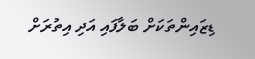ޑިޒައިންތަކަށް ބަލާފައި އަދި އިތުރަށް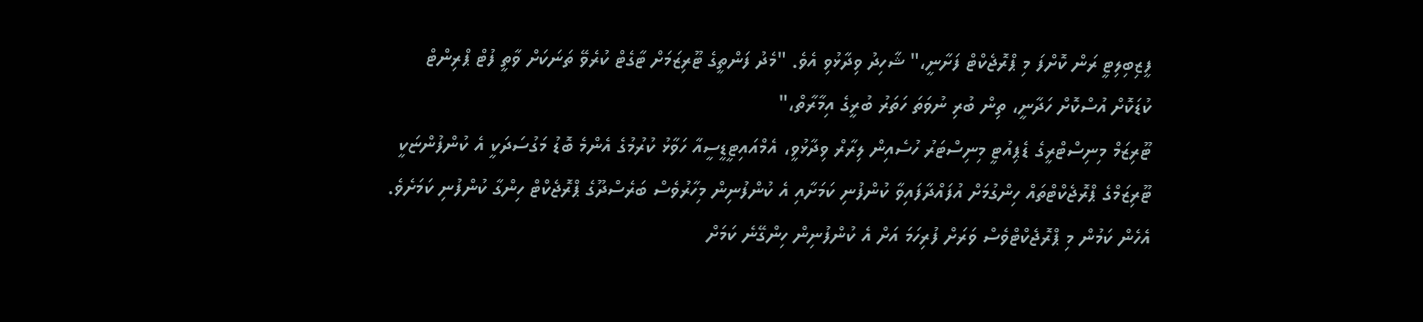ފީޒިބިލިޓީ ރަން ކޮށްފަ މި ޕްރޮޖެކްޓް ފަށާނީ،" ޝާހިދު ވިދާޅުވި އެވެ. "މެދު ފަންތީގެ ޓޫރިޒަމަށް ޓާގެޓް ކުރެވޭ ތަނަކަށް ވާތީ ފުޓް ޕްރިންޓް ކުޑަކޮށް އުސްކޮށް ހަދާނީ، ތިން ބުރި ނުވަތަ ހަތަރު ބުރީގެ އިމާރާތް،"
ޓޫރިޒަމް މިނިސްޓްރީގެ ޑެޕިއުޓީ މިނިސްޓަރު ހުސެއިން ލިރާރް ވިދާޅުވީ، އެމްއައިޓީޑީސީއާ ހަވާޅު ކުރުމުގެ އެންމެ ބޮޑު މަގުސަދަކީ އެ ކުންފުންޏަކީ ޓޫރިޒަމްގެ ޕްރޮޖެކްޓްތައް ހިންގުމަށް އުފައްދާފައިވާ ކުންފުނި ކަމަށާއި އެ ކުންފުނިން މިހާރުވެސް ބަރެސްދޫގެ ޕްރޮޖެކްޓް ހިންގާ ކުންފުނި ކަމަށެވެ. އެހެން ކަމުން މި ޕްރޮޖެކްޓްވެސް ވަރަށް ފުރިހަމަ އަށް އެ ކުންފުނިން ހިންގޭނެ ކަމަށް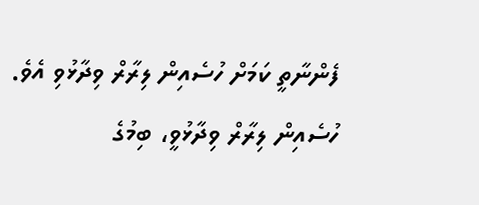ފެންނާތީ ކަމަށް ހުސެއިން ލިރާރް ވިދާޅުވި އެވެ.
ހުސެއިން ލިރާރް ވިދާޅުވީ، ބިމުގެ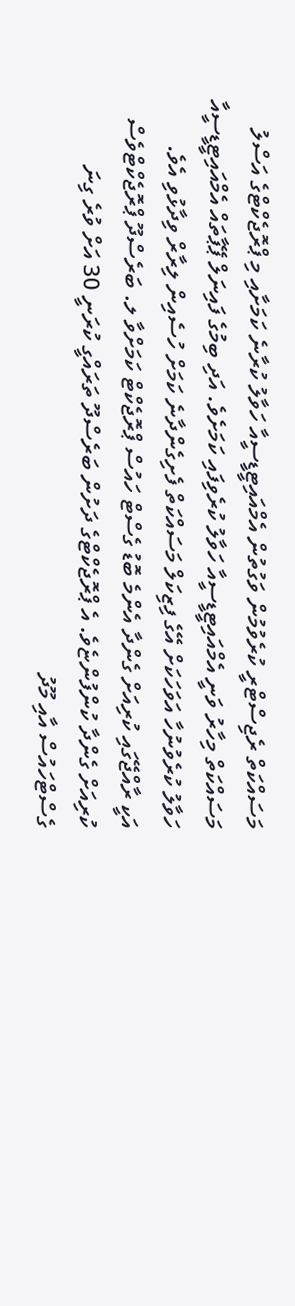މަސައްކަތް ރެޖިސްޓްރީ ކުރެވުމުން ވަގުތުން އެމްއައިޓީޑީސީއާ ހަވާލު ކުރާނެ ކަމަށާއި މި ޕްރޮޖެކްޓްގެ އަސްލު މަސައްކަތް މިހާރު ވަނީ އެމްއައިޓީޑީސީއާ ހަވާލު ކުރެވިފައި ކަމަށެވެ. އަދި ބިމުގެ ފައިނަލް ޕޭޕާތައް އެމްއައިޓީޑީސީއާ ހަވާލު ކުރެވުނުހާ އަވަހަކަށް އޭގެ ފިޒިކަލް މަސައްކަތް ފެށިގެންދާނެ ކަމަށް ހުސެއިން ލިރާރް ވިދާޅުވި އެވެ.
އަކީ ރާއްޖޭގައި ކުރިއަށް ގެންދާ އެންމެ ބޮޑު ގެސްޓް ހައުސް ޕްރޮޖެކްޓް ކަމަށްވާ ލ. ބަރެސްދޫ ޕްރޮޖެކްޓްވެސް ކުރިއަށް ގެންދާ ކުންފުންޏެވެ. އެ ޕްރޮޖެކްޓްގެ ދަށުން ބަރެސްދޫ ތަރައްގީ ކުރަނީ 30 އަށް ވުރެ ގިނަ ގެސްޓްހައުސް އާއި މޫދު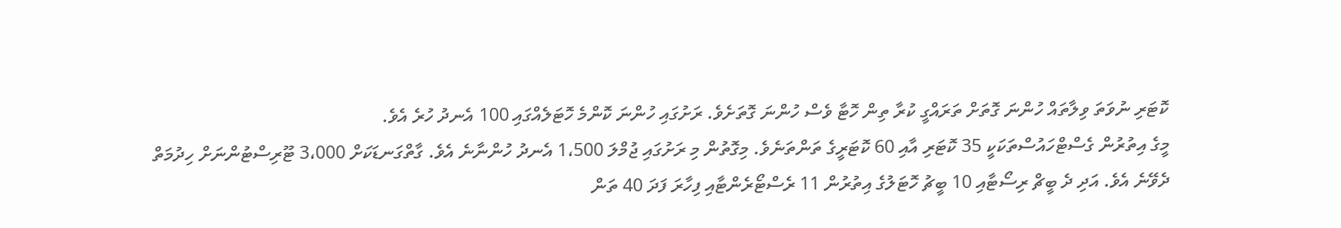ކޮޓަރި ނުވަތަ ވިލާތައް ހުންނަ ގޮތަށް ތަރައްގީ ކުރާ ތިން ހޮޓާ ވެސް ހުންނަ ގޮތަށެވެ. ރަށުގައި ހުންނަ ކޮންމެ ހޮޓަލެއްގައި 100 އެނދު ހުރެ އެވެ.
މީގެ އިތުރުން ގެސްޓްހައުސްތަކަކީ 35 ކޮޓަރި އާއި 60 ކޮޓަރީގެ ތަންތަނެވެ. މިގޮތުން މި ރަށުގައި ޖުމްލަ 1،500 އެނދު ހުންނާނެ އެވެ. ގާތްގަނޑަކަށް 3،000 ޓޫރިސްޓުންނަށް ހިދުމަތް ދެވޭނެ އެވެ. އަދި ދެ ބީޗް ރިސޯޓާއި 10 ބީޗު ހޮޓަލުގެ އިތުރުން 11 ރެސްޓޯރެންޓާއި ފިހާރަ ފަދަ 40 ތަން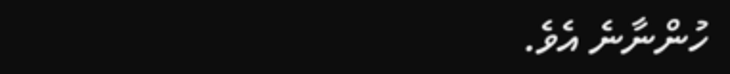ހުންނާނެ އެވެ.